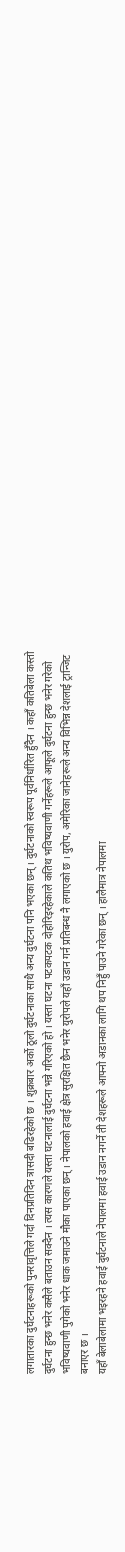लगातारका दुर्घटनाहरूको पुनरावृत्तिले गर्दा दिनप्रतिदिन त्रासदी बढिरहेको छ । शुक्रबार अर्को ठूलो दुर्घटनाका साथै अन्य दुर्घटना पनि भएका छन् । दुर्घटनाको स्वरूप पूर्वनिर्धारित हुँदैन । कहाँ कतिबेला कस्तो दुर्घटना हुन्छ भनेर कसैले बताउन सक्दैन । त्यस कारणले यस्ता घटनालाई दुर्घटना भन्ने गरिएको हो । यस्ता घटना पटकपटक दोहोरिइरहेकाले कतिथ भविष्यवाणी गर्नेहरूले आफूले दुर्घटना हुन्छ भनेर गरेको भविष्यवाणी पुगेको भनेर धाक जमाउने मौका पाएका छन् । नेपालको हवाई क्षेत्र सुरक्षित छैन भनेर युरोपले यहाँ उडान गर्न प्रतिबन्ध नै लगाएको छ । युरोप, अमेरिका जानेहरूले अन्य विभिन्न देशलाई ट्रान्जिट बनाएर छ ।
यहाँ बेलाबेलामा भइरहने हवाई दुर्घटनाले नेपालमा हवाई उडान नगर्ने ती देशहरूले आफ्नो अडानका लागि थप निहुँ पाउने गरेका छन् । हालैमात्र नेपालमा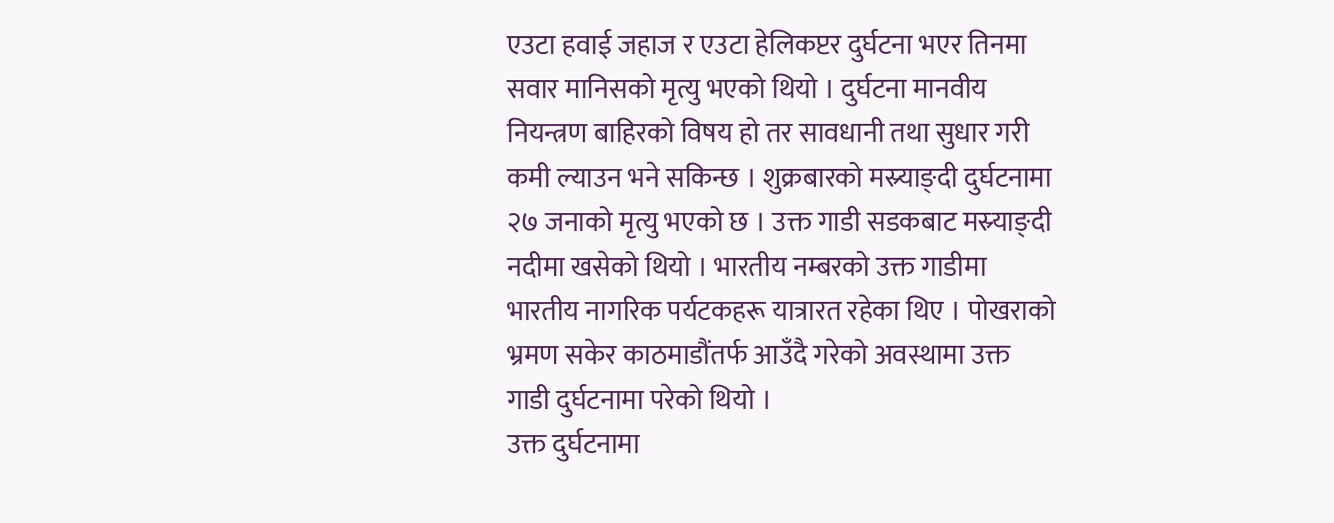एउटा हवाई जहाज र एउटा हेलिकप्टर दुर्घटना भएर तिनमा सवार मानिसको मृत्यु भएको थियो । दुर्घटना मानवीय नियन्त्रण बाहिरको विषय हो तर सावधानी तथा सुधार गरी कमी ल्याउन भने सकिन्छ । शुक्रबारको मस्र्याङ्दी दुर्घटनामा २७ जनाको मृत्यु भएको छ । उक्त गाडी सडकबाट मस्र्याङ्दी नदीमा खसेको थियो । भारतीय नम्बरको उक्त गाडीमा भारतीय नागरिक पर्यटकहरू यात्रारत रहेका थिए । पोखराको भ्रमण सकेर काठमाडौंतर्फ आउँदै गरेको अवस्थामा उक्त गाडी दुर्घटनामा परेको थियो ।
उक्त दुर्घटनामा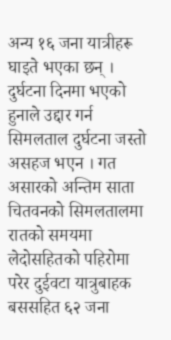अन्य १६ जना यात्रीहरू घाइते भएका छन् । दुर्घटना दिनमा भएको हुनाले उद्दार गर्न सिमलताल दुर्घटना जस्तो असहज भएन । गत असारको अन्तिम साता चितवनको सिमलतालमा रातको समयमा लेदोसहितको पहिरोमा परेर दुईवटा यात्रुबाहक बससहित ६२ जना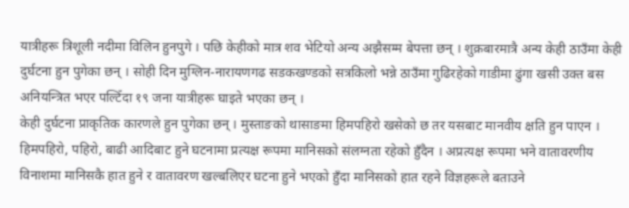यात्रीहरू त्रिशूली नदीमा विलिन हुनपुगे । पछि केहीको मात्र शव भेटियो अन्य अझैसम्म बेपत्ता छन् । शुक्रबारमात्रै अन्य केही ठाउँमा केही दुर्घटना हुन पुगेका छन् । सोही दिन मुग्लिन-नारायणगढ सडकखण्डको सत्रकिलो भन्ने ठाउँमा गुढिरहेको गाडीमा ढुंगा खसी उक्त बस अनियन्त्रित भएर पल्टिँदा १९ जना यात्रीहरू घाइते भएका छन् ।
केही दुर्घटना प्राकृतिक कारणले हुन पुगेका छन् । मुस्ताङको थासाङमा हिमपहिरो खसेको छ तर यसबाट मानवीय क्षति हुन पाएन । हिमपहिरो, पहिरो, बाढी आदिबाट हुने घटनामा प्रत्यक्ष रूपमा मानिसको संलग्नता रहेको हुँदैन । अप्रत्यक्ष रूपमा भने वातावरणीय विनाशमा मानिसकै हात हुने र वातावरण खल्बलिएर घटना हुने भएको हुँदा मानिसको हात रहने विज्ञहरूले बताउने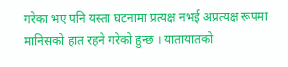गरेका भए पनि यस्ता घटनामा प्रत्यक्ष नभई अप्रत्यक्ष रूपमा मानिसको हात रहने गरेको हुन्छ । यातायातको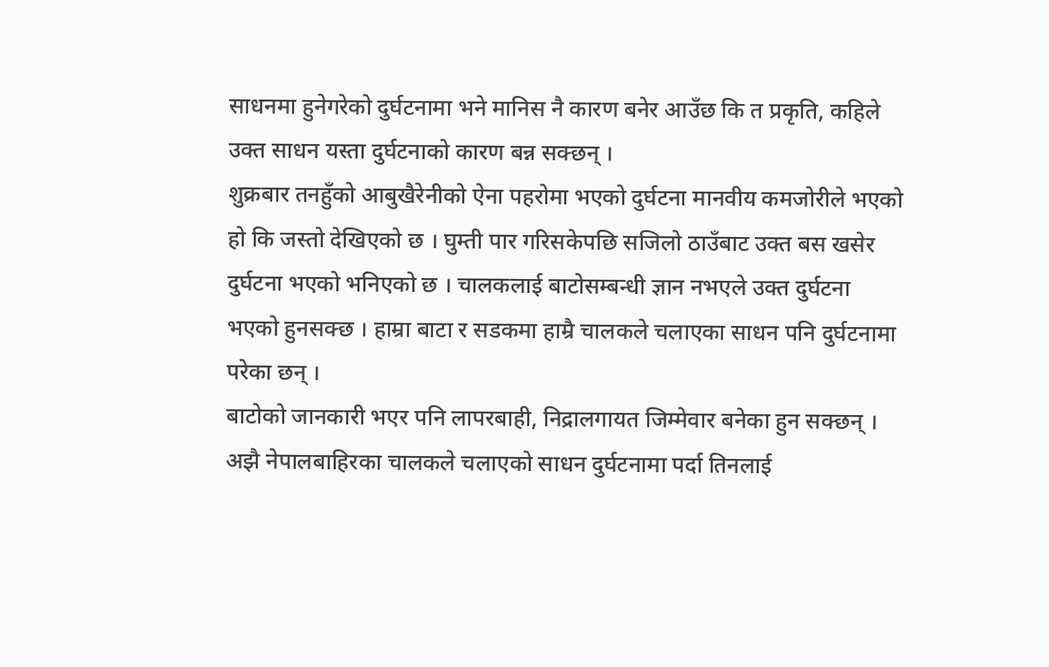साधनमा हुनेगरेको दुर्घटनामा भने मानिस नै कारण बनेर आउँछ कि त प्रकृति, कहिले उक्त साधन यस्ता दुर्घटनाको कारण बन्न सक्छन् ।
शुक्रबार तनहुँको आबुखैरेनीको ऐना पहरोमा भएको दुर्घटना मानवीय कमजोरीले भएको हो कि जस्तो देखिएको छ । घुम्ती पार गरिसकेपछि सजिलो ठाउँबाट उक्त बस खसेर दुर्घटना भएको भनिएको छ । चालकलाई बाटोसम्बन्धी ज्ञान नभएले उक्त दुर्घटना भएको हुनसक्छ । हाम्रा बाटा र सडकमा हाम्रै चालकले चलाएका साधन पनि दुर्घटनामा परेका छन् ।
बाटोको जानकारी भएर पनि लापरबाही, निद्रालगायत जिम्मेवार बनेका हुन सक्छन् । अझै नेपालबाहिरका चालकले चलाएको साधन दुर्घटनामा पर्दा तिनलाई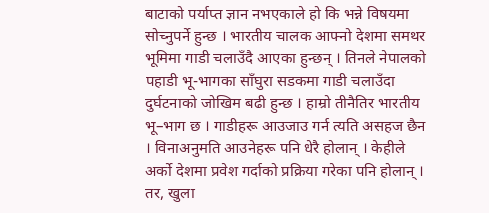बाटाको पर्याप्त ज्ञान नभएकाले हो कि भन्ने विषयमा सोच्नुपर्ने हुन्छ । भारतीय चालक आफ्नो देशमा समथर भूमिमा गाडी चलाउँदै आएका हुन्छन् । तिनले नेपालको पहाडी भू-भागका साँघुरा सडकमा गाडी चलाउँदा दुर्घटनाको जोखिम बढी हुन्छ । हाम्रो तीनैतिर भारतीय भू–भाग छ । गाडीहरू आउजाउ गर्न त्यति असहज छैन । विनाअनुमति आउनेहरू पनि धेरै होलान् । केहीले अर्को देशमा प्रवेश गर्दाको प्रक्रिया गरेका पनि होलान् ।
तर, खुला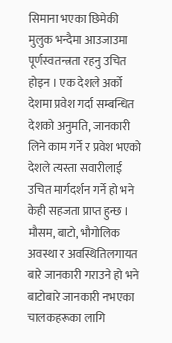सिमाना भएका छिमेकी मुलुक भन्दैमा आउजाउमा पूर्णस्वतन्त्रता रहनु उचित होइन । एक देशले अर्को देशमा प्रवेश गर्दा सम्बन्धित देशको अनुमति, जानकारी लिने काम गर्ने र प्रवेश भएको देशले त्यस्ता सवारीलाई उचित मार्गदर्शन गर्ने हो भने केही सहजता प्राप्त हुन्छ । मौसम, बाटो, भौगोलिक अवस्था र अवस्थितिलगायत बारे जानकारी गराउने हो भने बाटोबारे जानकारी नभएका चालकहरूका लागि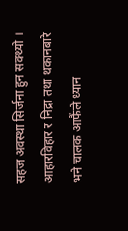सहज अवस्था सिर्जना हुन सक्थ्यो । आहारविहार र निद्रा तथा थकानबारे भने चालक आफैंले ध्यान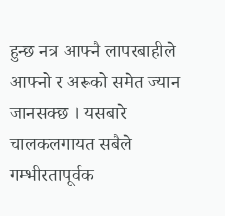हुन्छ नत्र आफ्नै लापरबाहीले आफ्नो र अरूको समेत ज्यान जानसक्छ । यसबारे चालकलगायत सबैले गम्भीरतापूर्वक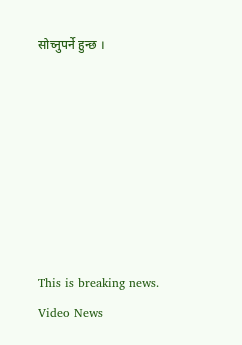सोच्नुपर्ने हुन्छ ।







This is breaking news.
Video News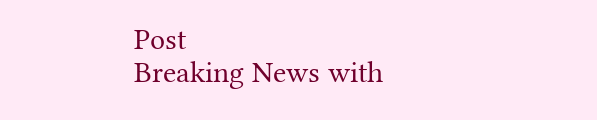Post
Breaking News with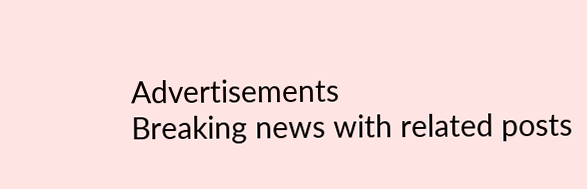Advertisements
Breaking news with related posts